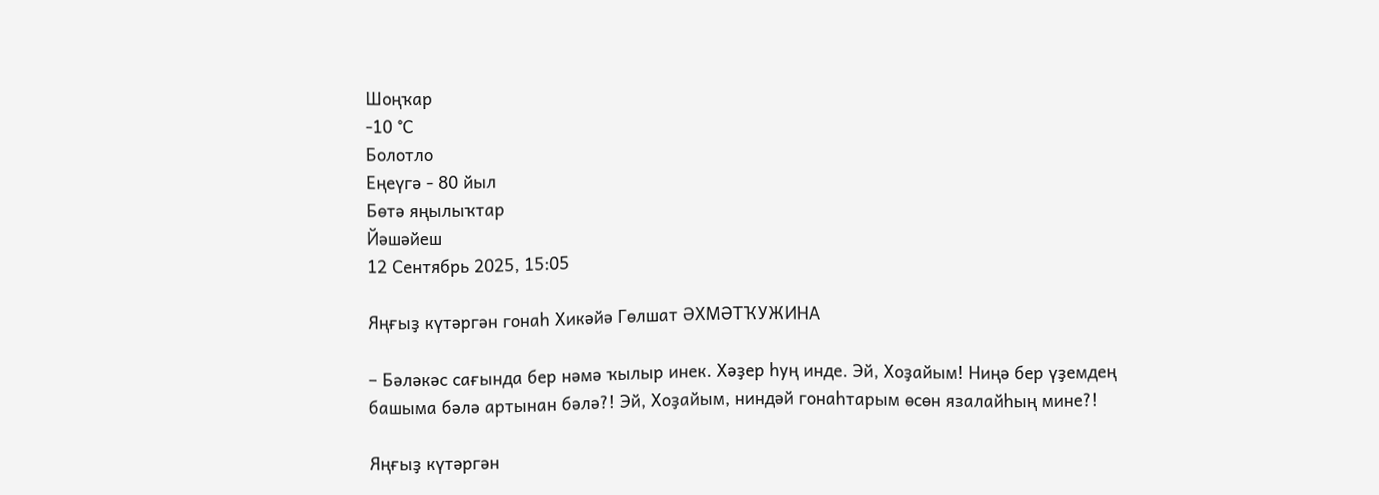Шоңҡар
-10 °С
Болотло
Еңеүгә - 80 йыл
Бөтә яңылыҡтар
Йәшәйеш
12 Сентябрь 2025, 15:05

Яңғыҙ күтәргән гонаһ Хикәйә Гөлшат ӘХМӘТҠУЖИНА

– Бәләкәс сағында бер нәмә ҡылыр инек. Хәҙер һуң инде. Эй, Хоҙайым! Ниңә бер үҙемдең башыма бәлә артынан бәлә?! Эй, Хоҙайым, ниндәй гонаһтарым өсөн язалайһың мине?!

Яңғыҙ күтәргән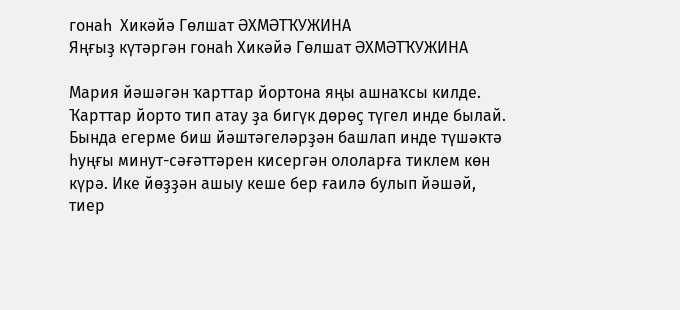гонаһ  Хикәйә Гөлшат ӘХМӘТҠУЖИНА
Яңғыҙ күтәргән гонаһ Хикәйә Гөлшат ӘХМӘТҠУЖИНА

Мария йәшәгән ҡарттар йортона яңы ашнаҡсы килде. Ҡарттар йорто тип атау ҙа бигүк дөрөҫ түгел инде былай. Бында егерме биш йәштәгеләрҙән башлап инде түшәктә һуңғы минут-сәғәттәрен кисергән ололарға тиклем көн күрә. Ике йөҙҙән ашыу кеше бер ғаилә булып йәшәй, тиер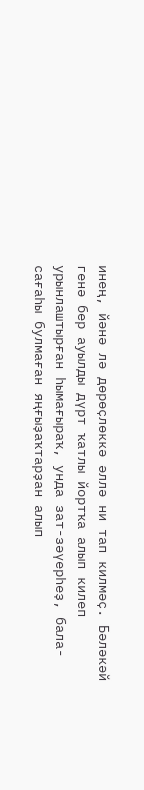инең, йәнә лә дөрөҫлөккә әллә ни тап килмәҫ. Бәләкәй генә бер ауылды дүрт ҡатлы йортҡа алып килеп урынлаштырған һымағыраҡ, унда зат-зәүерһеҙ, бала-сағаһы булмаған яңғыҙаҡтарҙан алып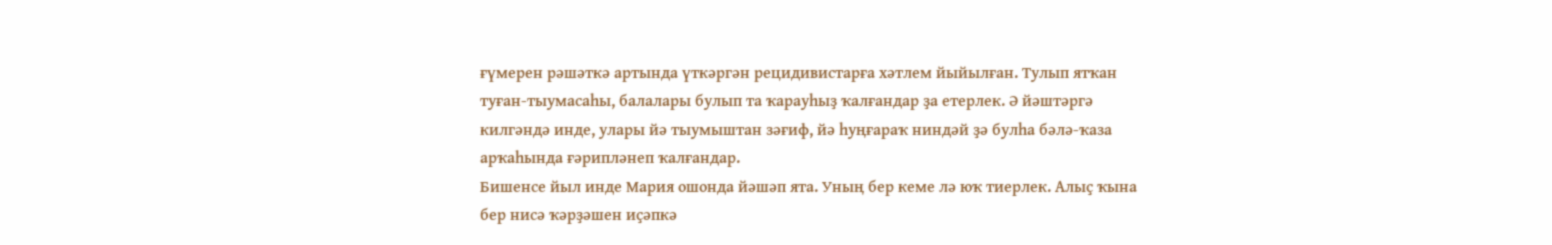ғүмерен рәшәткә артында үткәргән рецидивистарға хәтлем йыйылған. Тулып ятҡан туған-тыумасаһы, балалары булып та ҡарауһыҙ ҡалғандар ҙа етерлек. Ә йәштәргә килгәндә инде, улары йә тыумыштан зәғиф, йә һуңғараҡ ниндәй ҙә булһа бәлә-ҡаза арҡаһында ғәрипләнеп ҡалғандар.
Бишенсе йыл инде Мария ошонда йәшәп ята. Уның бер кеме лә юҡ тиерлек. Алыҫ ҡына бер нисә ҡәрҙәшен иҫәпкә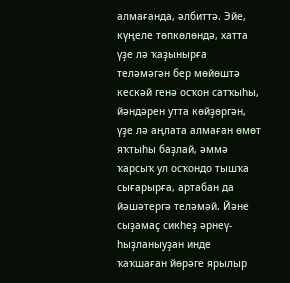алмағанда, әлбиттә. Эйе, күңеле төпкөлөндә, хатта үҙе лә ҡаҙынырға теләмәгән бер мөйөштә кескәй генә осҡон сатҡыһы, йәндәрен утта көйҙөргән, үҙе лә аңлата алмаған өмөт яҡтыһы баҙлай, әммә ҡарсыҡ ул осҡондо тышҡа сығарырға, артабан да йәшәтергә теләмәй. Йәне сыҙамаҫ сикһеҙ әрнеү- һыҙланыуҙан инде ҡаҡшаған йөрәге ярылыр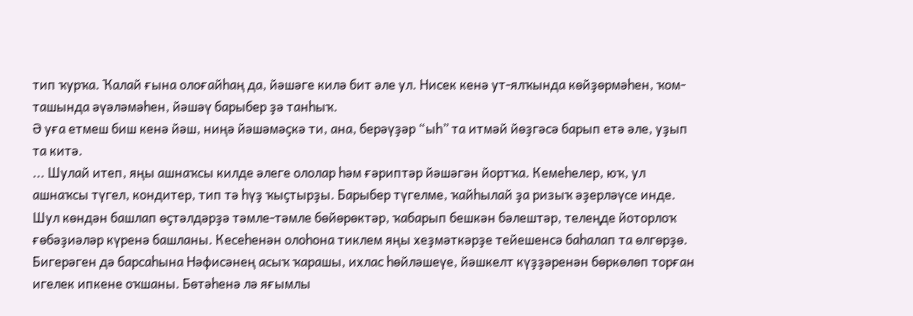тип ҡурҡа. Ҡалай ғына олоғайһаң да, йәшәге килә бит әле ул. Нисек кенә ут-ялҡында көйҙөрмәһен, ҡом-ташында әүәләмәһен, йәшәү барыбер ҙә танһыҡ.
Ә уға етмеш биш кенә йәш, ниңә йәшәмәҫкә ти, ана, берәүҙәр “ыһ” та итмәй йөҙгәсә барып етә әле, уҙып та китә.
... Шулай итеп, яңы ашнаҡсы килде әлеге ололар һәм ғәриптәр йәшәгән йортҡа. Кемеһелер, юҡ, ул ашнаҡсы түгел, кондитер, тип тә һүҙ ҡыҫтырҙы. Барыбер түгелме, ҡайһылай ҙа ризыҡ әҙерләүсе инде. Шул көндән башлап өҫтәлдәрҙә тәмле-тәмле бөйөрөктәр, ҡабарып бешкән бәлештәр, телеңде йоторлоҡ ғөбәҙиәләр күренә башланы. Кесеһенән олоһона тиклем яңы хеҙмәткәрҙе тейешенсә баһалап та өлгөрҙө. Бигерәген дә барсаһына Нәфисәнең асыҡ ҡарашы, ихлас һөйләшеүе, йәшкелт күҙҙәренән бөркөлөп торған игелек ипкене оҡшаны. Бөтәһенә лә яғымлы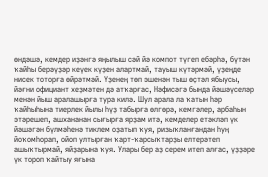өндәшә, кемдер иҙәнгә яңылыш сәй йә компот түгеп ебәрһә, бүтән ҡайһы берәүҙәр кеүек күҙен алартмай, тауыш күтәрмәй, үҙеңде нисек тоторға өйрәтмәй. Үҙенең төп эшенән тыш өҫтәл ябыусы, йәғни официант хеҙмәтен дә атҡарғас, Нәфисәгә бында йәшәүселәр менән йыш аралашырға тура килә. Шул арала ла ҡатын һәр ҡайһыһына тиерлек йылы һүҙ табырға өлгөрә, кемгәлер, арбаһын этәрешеп, ашхананан сығырға ярҙам итә, кемделер етәкләп үк йәшәгән бүлмәһенә тиклем оҙатып ҡуя, ризыҡланғандан һуң йоҡомһорап, ойоп ултырған ҡарт-ҡарсыҡтарҙы елтерәтеп ашыҡтырмай, яйҙарына ҡуя. Улары бер аҙ серем итеп алғас, үҙҙәре үк тороп ҡайтыу яғына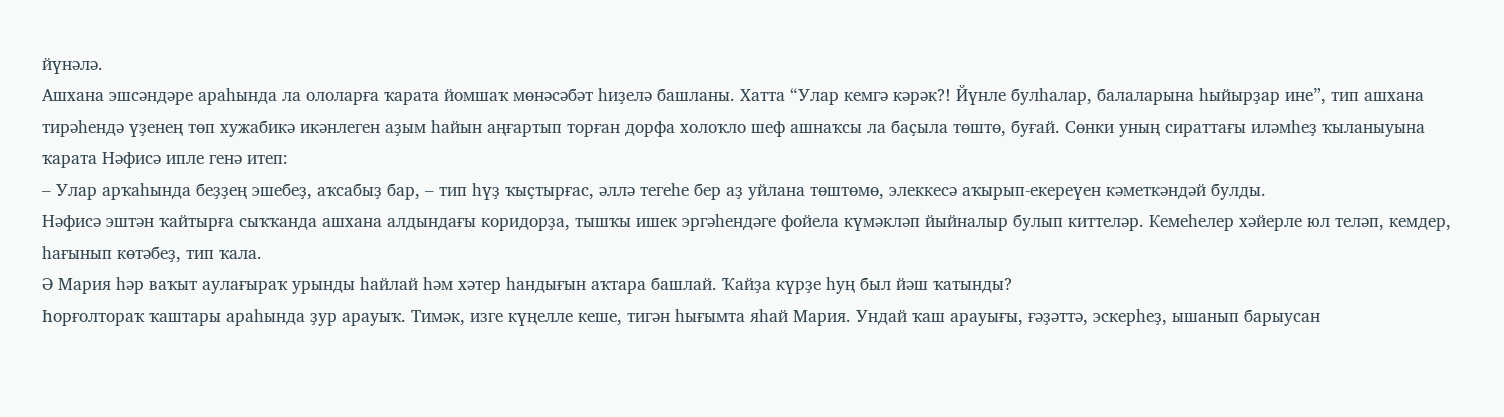йүнәлә.
Ашхана эшсәндәре араһында ла ололарға ҡарата йомшаҡ мөнәсәбәт һиҙелә башланы. Хатта “Улар кемгә кәрәк?! Йүнле булһалар, балаларына һыйырҙар ине”, тип ашхана тирәһендә үҙенең төп хужабикә икәнлеген аҙым һайын аңғартып торған дорфа холоҡло шеф ашнаҡсы ла баҫыла төштө, буғай. Сөнки уның сираттағы иләмһеҙ ҡыланыуына ҡарата Нәфисә ипле генә итеп:
– Улар арҡаһында беҙҙең эшебеҙ, аҡсабыҙ бар, – тип һүҙ ҡыҫтырғас, әллә тегеһе бер аҙ уйлана төштөмө, элеккесә аҡырып-екереүен кәметкәндәй булды.
Нәфисә эштән ҡайтырға сыҡҡанда ашхана алдындағы коридорҙа, тышҡы ишек эргәһендәге фойела күмәкләп йыйналыр булып киттеләр. Кемеһелер хәйерле юл теләп, кемдер, һағынып көтәбеҙ, тип ҡала.
Ә Мария һәр ваҡыт аулағыраҡ урынды һайлай һәм хәтер һандығын аҡтара башлай. Ҡайҙа күрҙе һуң был йәш ҡатынды?
Һорғолтораҡ ҡаштары араһында ҙур арауыҡ. Тимәк, изге күңелле кеше, тигән һығымта яһай Мария. Ундай ҡаш арауығы, ғәҙәттә, эскерһеҙ, ышанып барыусан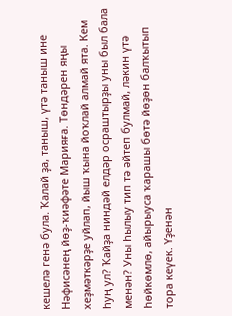кешелә генә була. Ҡалай ҙа, таныш, үтә таныш ине Нәфисәнең йөҙ-ҡиәфәте Марияға. Төндәрен яңы хеҙмәткәрҙе уйлап, йыш ҡына йоҡлай алмай ята. Кем һуң ул? Ҡайҙа ниндәй елдәр осраштырҙы уны был бала менән? Уны һылыу тип тә әйтеп булмай, ләкин үтә һөйкөмлө, айырыуса ҡарашы бөтә йөҙөн балҡытып тора кеүек. Үҙенән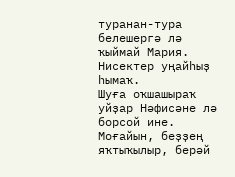туранан-тура белешергә лә ҡыймай Мария. Нисектер уңайһыҙ һымаҡ.
Шуға оҡшашыраҡ уйҙар Нәфисәне лә борсой ине. Моғайын, беҙҙең яҡтыҡылыр, берәй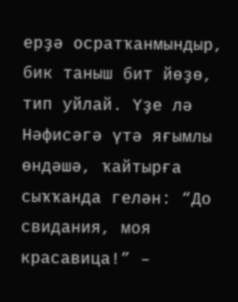ерҙә осратҡанмындыр, бик таныш бит йөҙө, тип уйлай. Үҙе лә Нәфисәгә үтә яғымлы өндәшә, ҡайтырға сыҡҡанда гелән: “До свидания, моя красавица!” –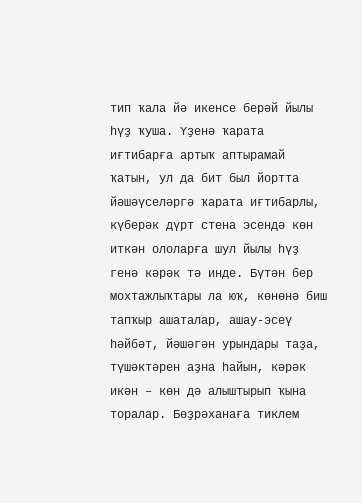тип ҡала йә икенсе берәй йылы һүҙ ҡуша. Үҙенә ҡарата иғтибарға артыҡ аптырамай ҡатын, ул да бит был йортта йәшәүселәргә ҡарата иғтибарлы, күберәк дүрт стена эсендә көн иткән ололарға шул йылы һүҙ генә кәрәк тә инде. Бүтән бер мохтажлыҡтары ла юҡ, көнөнә биш тапҡыр ашаталар, ашау-эсеү һәйбәт, йәшәгән урындары таҙа, түшәктәрен аҙна һайын, кәрәк икән – көн дә алыштырып ҡына торалар. Бөҙрәханаға тиклем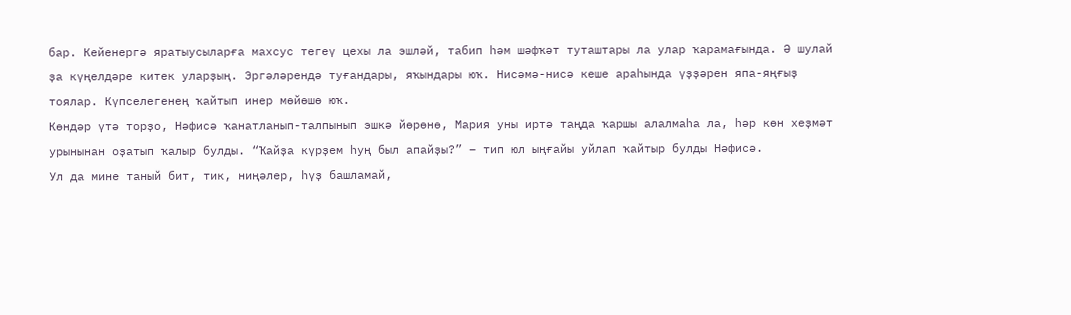бар. Кейенергә яратыусыларға махсус тегеү цехы ла эшләй, табип һәм шәфҡәт туташтары ла улар ҡарамағында. Ә шулай ҙа күңелдәре китек уларҙың. Эргәләрендә туғандары, яҡындары юҡ. Нисәмә-нисә кеше араһында үҙҙәрен япа-яңғыҙ тоялар. Күпселегенең ҡайтып инер мөйөшө юҡ.
Көндәр үтә торҙо, Нәфисә ҡанатланып-талпынып эшкә йөрөнө, Мария уны иртә таңда ҡаршы алалмаһа ла, һәр көн хеҙмәт урынынан оҙатып ҡалыр булды. “Ҡайҙа күрҙем һуң был апайҙы?” – тип юл ыңғайы уйлап ҡайтыр булды Нәфисә.
Ул да мине таный бит, тик, ниңәлер, һүҙ башламай,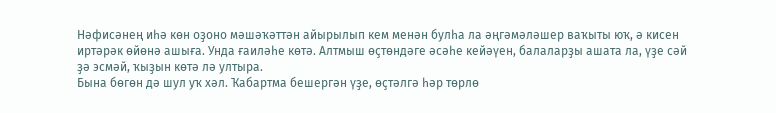Нәфисәнең иһә көн оҙоно мәшәҡәттән айырылып кем менән булһа ла әңгәмәләшер ваҡыты юҡ, ә кисен иртәрәк өйөнә ашыға. Унда ғаиләһе көтә. Алтмыш өҫтөндәге әсәһе кейәүен, балаларҙы ашата ла, үҙе сәй ҙә эсмәй, ҡыҙын көтә лә ултыра.
Бына бөгөн дә шул уҡ хәл. Ҡабартма бешергән үҙе, өҫтәлгә һәр төрлө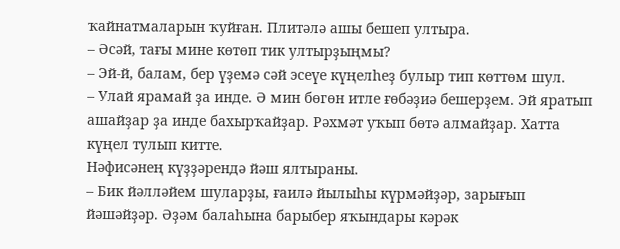ҡайнатмаларын ҡуйған. Плитәлә ашы бешеп ултыра.
– Әсәй, тағы мине көтөп тик ултырҙыңмы?
– Эй-й, балам, бер үҙемә сәй эсеүе күңелһеҙ булыр тип көттөм шул.
– Улай ярамай ҙа инде. Ә мин бөгөн итле ғөбәҙиә бешерҙем. Эй яратып ашайҙар ҙа инде бахырҡайҙар. Рәхмәт уҡып бөтә алмайҙар. Хатта күңел тулып китте.
Нәфисәнең күҙҙәрендә йәш ялтыраны.
– Бик йәлләйем шуларҙы, ғаилә йылыһы күрмәйҙәр, зарығып йәшәйҙәр. Әҙәм балаһына барыбер яҡындары кәрәк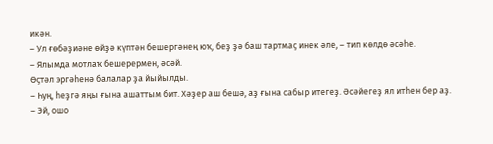икән.
– Ул ғөбәҙиәне өйҙә күптән бешергәнең юҡ, беҙ ҙә баш тартмаҫ инек әле, – тип көлдө әсәһе.
– Ялымда мотлаҡ бешерермен, әсәй.
Өҫтәл эргәһенә балалар ҙа йыйылды.
– Һуң, һеҙгә яңы ғына ашаттым бит. Хәҙер аш бешә, аҙ ғына сабыр итегеҙ. Әсәйегеҙ ял итһен бер аҙ.
– Эй, ошо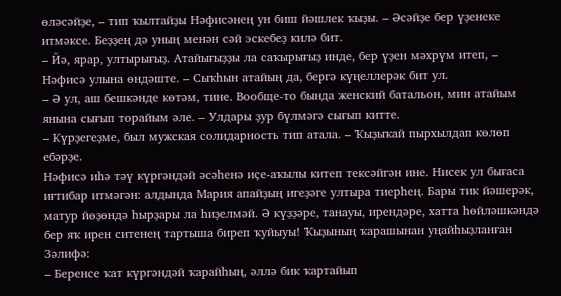өләсәйҙе, – тип ҡылтайҙы Нәфисәнең ун биш йәшлек ҡыҙы. – Әсәйҙе бер үҙенеке итмәксе. Беҙҙең дә уның менән сәй эскебеҙ килә бит.
– Йә, ярар, ултырығыҙ. Атайығыҙҙы ла саҡырығыҙ инде, бер үҙен мәхрүм итеп, – Нәфисә улына өндәште. – Сыҡһын атайың да, бергә күңеллерәк бит ул.
– Ә ул, аш бешкәнде көтәм, тине. Вообще-то бында женский батальон, мин атайым янына сығып торайым әле. – Улдары ҙур бүлмәгә сығып китте.
– Күрҙегеҙме, был мужская солидарность тип атала. – Ҡыҙыҡай пырхылдап көлөп ебәрҙе.
Нәфисә иһә тәү күргәндәй әсәһенә иҫе-аҡылы китеп тексәйгән ине. Нисек ул бығаса иғтибар итмәгән: алдында Мария апайҙың игеҙәге ултыра тиерһең. Бары тик йәшерәк, матур йөҙөндә һырҙары ла һиҙелмәй. Ә күҙҙәре, танауы, ирендәре, хатта һөйләшкәндә бер яҡ ирен ситенең тартыша биреп ҡуйыуы! Ҡыҙының ҡарашынан уңайһыҙланған Зәлифә:
– Беренсе ҡат күргәндәй ҡарайһың, әллә бик ҡартайып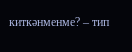киткәнменме? – тип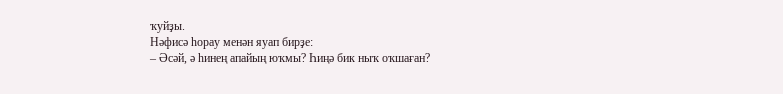ҡуйҙы.
Нәфисә һорау менән яуап бирҙе:
– Әсәй, ә һинең апайың юҡмы? Һиңә бик ныҡ оҡшаған?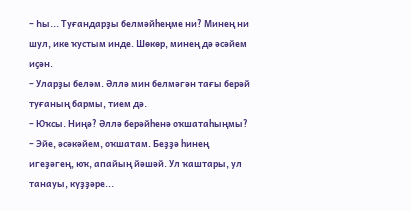– Һы... Туғандарҙы белмәйһеңме ни? Минең ни шул, ике ҡустым инде. Шөкөр, минең дә әсәйем иҫән.
– Уларҙы беләм. Әллә мин белмәгән тағы берәй туғаның бармы, тием дә.
– Юҡсы. Ниңә? Әллә берәйһенә оҡшатаһыңмы?
– Эйе, әсәкәйем, оҡшатам. Беҙҙә һинең игеҙәгең, юҡ, апайың йәшәй. Ул ҡаштары, ул танауы, күҙҙәре...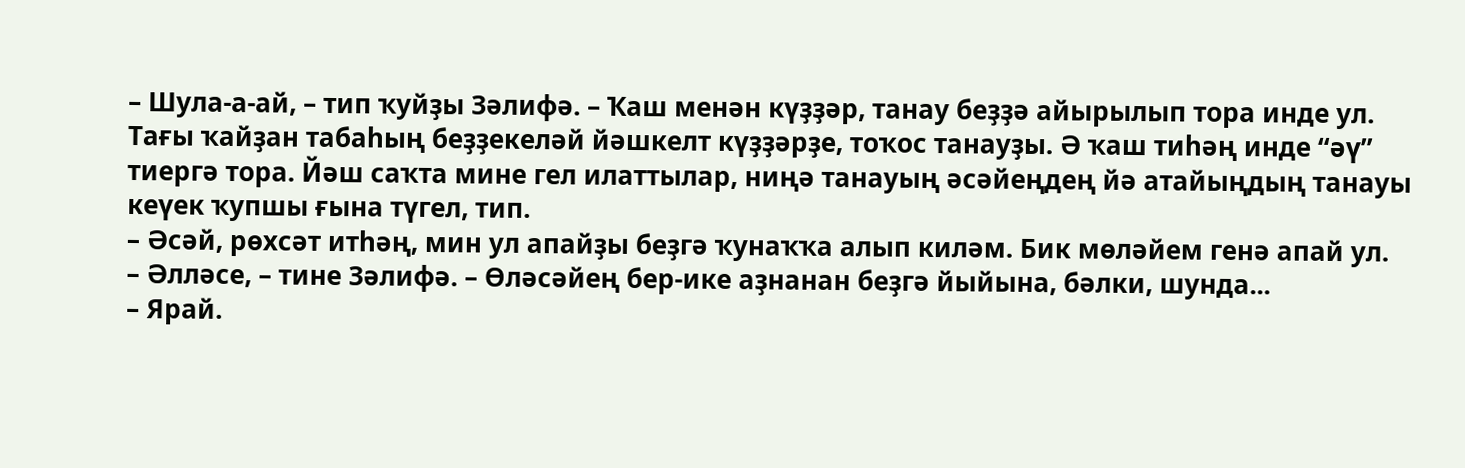– Шула-а-ай, – тип ҡуйҙы Зәлифә. – Ҡаш менән күҙҙәр, танау беҙҙә айырылып тора инде ул. Тағы ҡайҙан табаһың беҙҙекеләй йәшкелт күҙҙәрҙе, тоҡос танауҙы. Ә ҡаш тиһәң инде “әү” тиергә тора. Йәш саҡта мине гел илаттылар, ниңә танауың әсәйеңдең йә атайыңдың танауы кеүек ҡупшы ғына түгел, тип.
– Әсәй, рөхсәт итһәң, мин ул апайҙы беҙгә ҡунаҡҡа алып киләм. Бик мөләйем генә апай ул.
– Әлләсе, – тине Зәлифә. – Өләсәйең бер-ике аҙнанан беҙгә йыйына, бәлки, шунда...
– Ярай.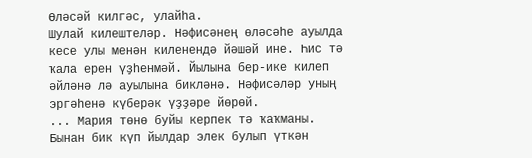Өләсәй килгәс, улайһа.
Шулай килештеләр. Нәфисәнең өләсәһе ауылда кесе улы менән киленендә йәшәй ине. Һис тә ҡала ерен үҙһенмәй. Йылына бер-ике килеп әйләнә лә ауылына бикләнә. Нәфисәләр уның эргәһенә күберәк үҙҙәре йөрөй.
... Мария төнө буйы керпек тә ҡаҡманы. Бынан бик күп йылдар элек булып үткән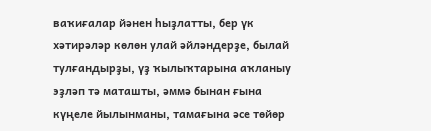ваҡиғалар йәнен һыҙлатты, бер үк хәтирәләр көлөн улай әйләндерҙе, былай тулғандырҙы, үҙ ҡылыҡтарына аҡланыу эҙләп тә маташты, әммә бынан ғына күңеле йылынманы, тамағына әсе төйөр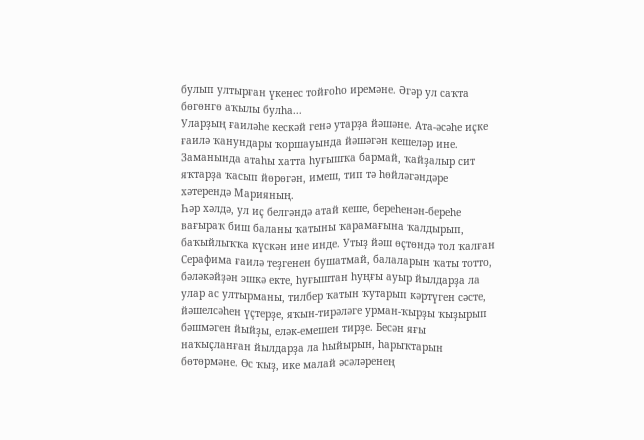булып ултырған үкенес тойғоһо иремәне. Әгәр ул саҡта бөгөнгө аҡылы булһа...
Уларҙың ғаиләһе кескәй генә утарҙа йәшәне. Ата-әсәһе иҫке ғаилә ҡанундары ҡоршауында йәшәгән кешеләр ине. Заманында атаһы хатта һуғышҡа бармай, ҡайҙалыр сит яҡтарҙа ҡасып йөрөгән, имеш, тип тә һөйләгәндәре хәтерендә Марияның.
Һәр хәлдә, ул иҫ белгәндә атай кеше, береһенән-береһе вағыраҡ биш баланы ҡатыны ҡарамағына ҡалдырып, баҡыйлыҡҡа күскән ине инде. Утыҙ йәш өҫтөндә тол ҡалған Серафима ғаилә теҙгенен бушатмай, балаларын ҡаты тотто, бәләкәйҙән эшкә екте, һуғыштан һуңғы ауыр йылдарҙа ла улар ас ултырманы, тилбер ҡатын ҡутарып кәртүген сәсте, йәшелсәһен үҫтерҙе, яҡын-тирәләге урман-ҡырҙы ҡыҙырып бәшмәген йыйҙы, еләк-емешен тирҙе. Бесән яғы наҡыҫланған йылдарҙа ла һыйырын, һарыҡтарын бөтөрмәне. Өс ҡыҙ, ике малай әсәләренең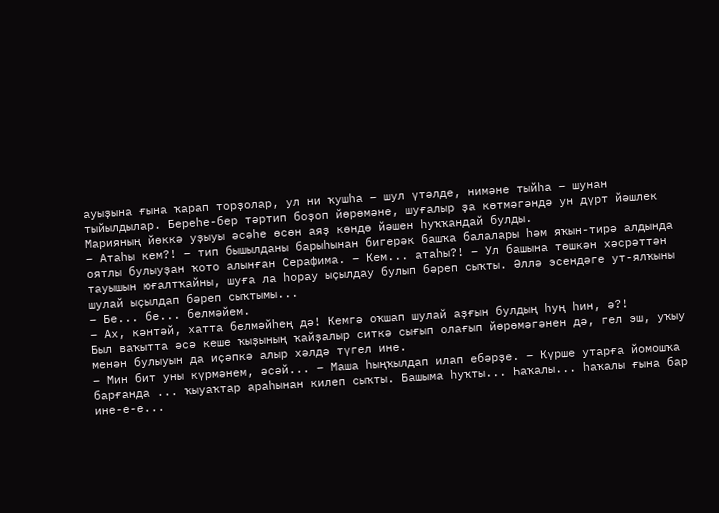ауыҙына ғына ҡарап торҙолар, ул ни ҡушһа – шул үтәлде, нимәне тыйһа – шунан тыйылдылар. Береһе-бер тәртип боҙоп йөрөмәне, шуғалыр ҙа көтмәгәндә ун дүрт йәшлек Марияның йөккә уҙыуы әсәһе өсөн аяҙ көндө йәшен һуҡҡандай булды.
– Атаһы кем?! – тип бышылданы барыһынан бигерәк башҡа балалары һәм яҡын-тирә алдында оятлы булыуҙан ҡото алынған Серафима. – Кем... атаһы?! – Ул башына төшкән хәсрәттән тауышын юғалтҡайны, шуға ла һорау ыҫылдау булып бәреп сыҡты. Әллә эсендәге ут-ялҡыны шулай ыҫылдап бәреп сыҡтымы...
– Бе... бе... белмәйем.
– Ах, кәнтәй, хатта белмәйһең дә! Кемгә оҡшап шулай аҙғын булдың һуң һин, ә?!
Был ваҡытта әсә кеше ҡыҙының ҡайҙалыр ситкә сығып олағып йөрөмәгәнен дә, гел эш, уҡыу менән булыуын да иҫәпкә алыр хәлдә түгел ине.
– Мин бит уны күрмәнем, әсәй... – Маша һыңҡылдап илап ебәрҙе. – Күрше утарға йомошҡа барғанда ... ҡыуаҡтар араһынан килеп сыҡты. Башыма һуҡты... Һаҡалы... һаҡалы ғына бар ине-е-е...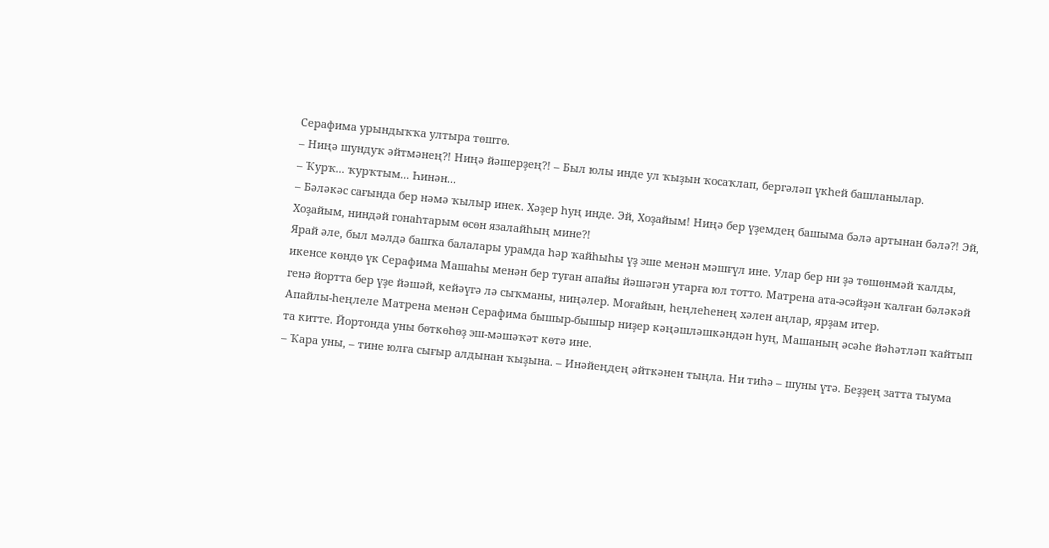Серафима урындыҡҡа ултыра төштө.
– Ниңә шундуҡ әйтмәнең?! Ниңә йәшерҙең?! – Был юлы инде ул ҡыҙын ҡосаҡлап, бергәләп үкһей башланылар.
– Ҡурҡ... ҡурҡтым... Һинән...
– Бәләкәс сағында бер нәмә ҡылыр инек. Хәҙер һуң инде. Эй, Хоҙайым! Ниңә бер үҙемдең башыма бәлә артынан бәлә?! Эй, Хоҙайым, ниндәй гонаһтарым өсөн язалайһың мине?!
Ярай әле, был мәлдә башҡа балалары урамда һәр ҡайһыһы үҙ эше менән мәшғүл ине. Улар бер ни ҙә төшөнмәй ҡалды, икенсе көндө үк Серафима Машаһы менән бер туған апайы йәшәгән утарға юл тотто. Матрена ата-әсәйҙән ҡалған бәләкәй генә йортта бер үҙе йәшәй, кейәүгә лә сыҡманы, ниңәлер. Моғайын, һеңлеһенең хәлен аңлар, ярҙам итер.
Апайлы-һеңлеле Матрена менән Серафима бышыр-бышыр ниҙер кәңәшләшкәндән һуң, Машаның әсәһе йәһәтләп ҡайтып та китте. Йортонда уны бөткөһөҙ эш-мәшәҡәт көтә ине.
– Ҡара уны, – тине юлға сығыр алдынан ҡыҙына. – Инәйеңдең әйткәнен тыңла. Ни тиһә – шуны үтә. Беҙҙең затта тыума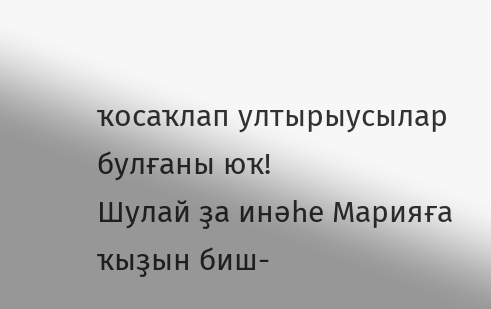ҡосаҡлап ултырыусылар булғаны юҡ!
Шулай ҙа инәһе Марияға ҡыҙын биш-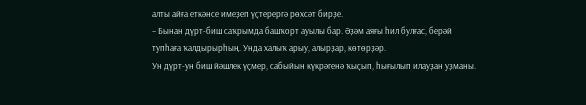алты айға еткәнсе имеҙеп үҫтерергә рөхсәт бирҙе.
– Бынан дүрт-биш саҡрымда башҡорт ауылы бар. Әҙәм аяғы һил булғас, берәй тупһаға ҡалдырырһың. Унда халыҡ арыу, алырҙар, көтөрҙәр.
Ун дүрт-ун биш йәшлек үҫмер, сабыйын күкрәгенә ҡыҫып, һығылып илауҙан уҙманы.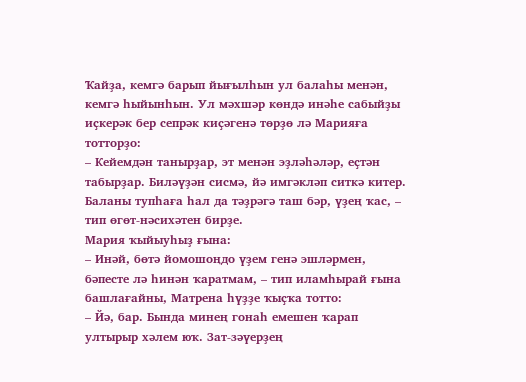Ҡайҙа, кемгә барып йығылһын ул балаһы менән, кемгә һыйынһын. Ул мәхшәр көндә инәһе сабыйҙы иҫкерәк бер сепрәк киҫәгенә төрҙө лә Марияға тотторҙо:
– Кейемдән танырҙар, эт менән эҙләһәләр, еҫтән табырҙар. Биләүҙән сисмә, йә имгәкләп ситкә китер. Баланы тупһаға һал да тәҙрәгә таш бәр, үҙең ҡас, – тип өгөт-нәсихәтен бирҙе.
Мария ҡыйыуһыҙ ғына:
– Инәй, бөтә йомошоңдо үҙем генә эшләрмен, бәпесте лә һинән ҡаратмам, – тип иламһырай ғына башлағайны, Матрена һүҙҙе ҡыҫҡа тотто:
– Йә, бар. Бында минең гонаһ емешен ҡарап ултырыр хәлем юҡ. Зат-зәүерҙең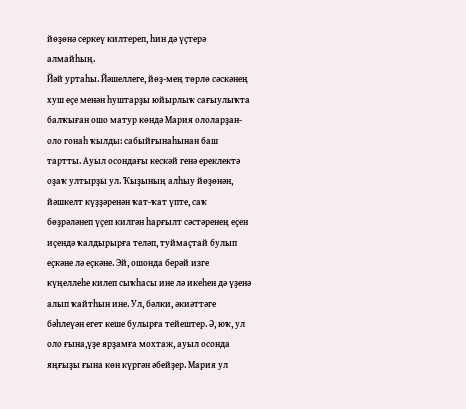йөҙөнә серкеү килтереп, һин дә үҫтерә алмайһың.
Йәй уртаһы. Йәшеллеге, йөҙ-мең төрлө сәскәнең хуш еҫе менән һуштарҙы юйырлыҡ сағыулыҡта балҡыған ошо матур көндә Мария ололарҙан-оло гонаһ ҡылды: сабыйғынаһынан баш тартты. Ауыл осондағы кескәй генә ереклектә оҙаҡ ултырҙы ул. Ҡыҙының алһыу йөҙөнән, йәшкелт күҙҙәренән ҡат-ҡат үпте, саҡ бөҙрәләнеп үҫеп килгән һарғылт сәстәренең еҫен иҫендә ҡалдырырға теләп, туймаҫтай булып еҫкәне лә еҫкәне. Эй, ошонда берәй изге күңеллеһе килеп сыҡһасы ине лә икеһен дә үҙенә алып ҡайтһын ине. Ул, бәлки, әкиәттәге бәһлеүән егет кеше булырға тейештер. Ә, юҡ, ул оло ғына,үҙе ярҙамға мохтаж, ауыл осонда яңғыҙы ғына көн күргән әбейҙер. Мария ул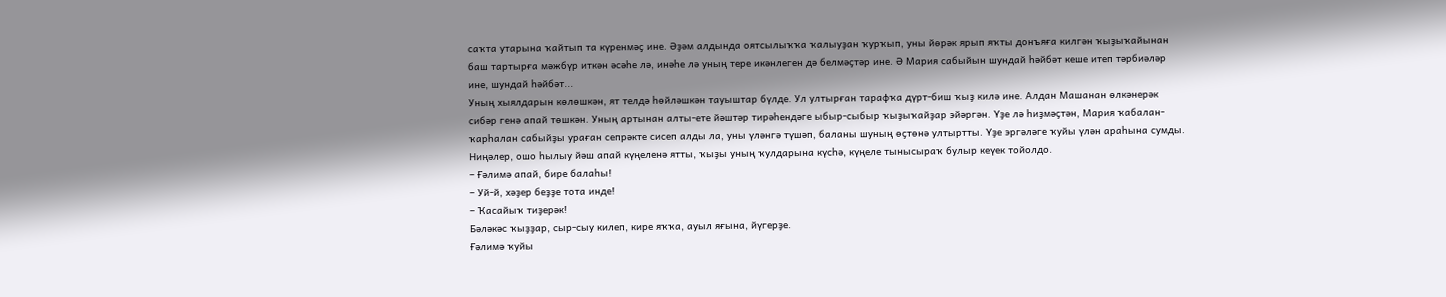саҡта утарына ҡайтып та күренмәҫ ине. Әҙәм алдында оятсылыҡҡа ҡалыуҙан ҡурҡып, уны йөрәк ярып яҡты донъяға килгән ҡыҙыҡайынан баш тартырға мәжбүр иткән әсәһе лә, инәһе лә уның тере икәнлеген дә белмәҫтәр ине. Ә Мария сабыйын шундай һәйбәт кеше итеп тәрбиәләр ине, шундай һәйбәт...
Уның хыялдарын көлөшкән, ят телдә һөйләшкән тауыштар бүлде. Ул ултырған тарафҡа дүрт-биш ҡыҙ килә ине. Алдан Машанан өлкәнерәк сибәр генә апай төшкән. Уның артынан алты-ете йәштәр тирәһендәге ыбыр-сыбыр ҡыҙыҡайҙар эйәргән. Үҙе лә һиҙмәҫтән, Мария ҡабалан-ҡарһалан сабыйҙы ураған сепрәкте сисеп алды ла, уны үләнгә түшәп, баланы шуның өҫтөнә ултыртты. Үҙе эргәләге ҡуйы үлән араһына сумды. Ниңәлер, ошо һылыу йәш апай күңеленә ятты, ҡыҙы уның ҡулдарына күсһә, күңеле тынысыраҡ булыр кеүек тойолдо.
– Ғәлимә апай, бире балаһы!
– Уй-й, хәҙер беҙҙе тота инде!
– Ҡасайыҡ тиҙерәк!
Бәләкәс ҡыҙҙар, сыр-сыу килеп, кире яҡҡа, ауыл яғына, йүгерҙе.
Ғәлимә ҡуйы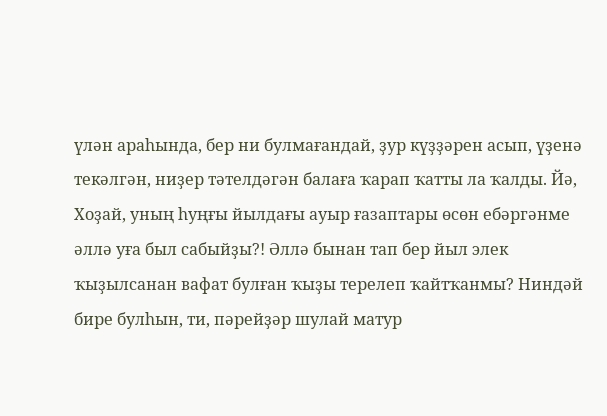үлән араһында, бер ни булмағандай, ҙур күҙҙәрен асып, үҙенә текәлгән, ниҙер тәтелдәгән балаға ҡарап ҡатты ла ҡалды. Йә, Хоҙай, уның һуңғы йылдағы ауыр ғазаптары өсөн ебәргәнме әллә уға был сабыйҙы?! Әллә бынан тап бер йыл элек ҡыҙылсанан вафат булған ҡыҙы терелеп ҡайтҡанмы? Ниндәй бире булһын, ти, пәрейҙәр шулай матур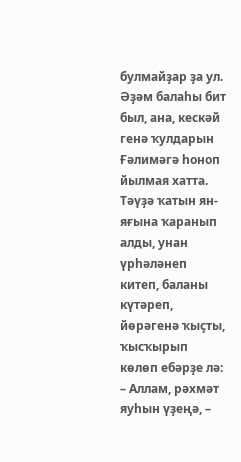булмайҙар ҙа ул. Әҙәм балаһы бит был, ана, кескәй генә ҡулдарын Ғәлимәгә һоноп йылмая хатта. Тәүҙә ҡатын ян-яғына ҡаранып алды, унан үрһәләнеп китеп, баланы күтәреп, йөрәгенә ҡыҫты, ҡысҡырып көлөп ебәрҙе лә:
– Аллам, рәхмәт яуһын үҙеңә, –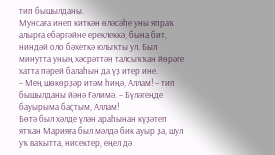тип бышылданы.
Мунсаға инеп киткән өләсәһе уны япраҡ алырға ебәргәйне ереклеккә, бына бит, ниндәй оло бәхеткә юлыҡты ул. Был минутта уның хәсрәттән талсыҡҡан йөрәге хатта пәрей балаһын да үҙ итер ине.
– Мең шөкөрҙәр итәм һиңә, Аллам! – тип бышылданы йәнә Ғәлимә. – Бүләгеңде бауырыма баҫтым, Аллам!
Бөтә был хәлде үлән араһынан күҙәтеп ятҡан Марияға был мәлдә бик ауыр ҙа, шул уҡ ваҡытта, нисектер, еңел дә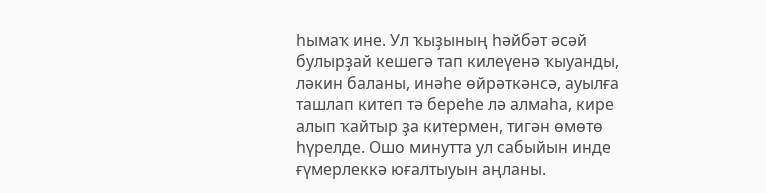һымаҡ ине. Ул ҡыҙының һәйбәт әсәй булырҙай кешегә тап килеүенә ҡыуанды, ләкин баланы, инәһе өйрәткәнсә, ауылға ташлап китеп тә береһе лә алмаһа, кире алып ҡайтыр ҙа китермен, тигән өмөтө һүрелде. Ошо минутта ул сабыйын инде ғүмерлеккә юғалтыуын аңланы.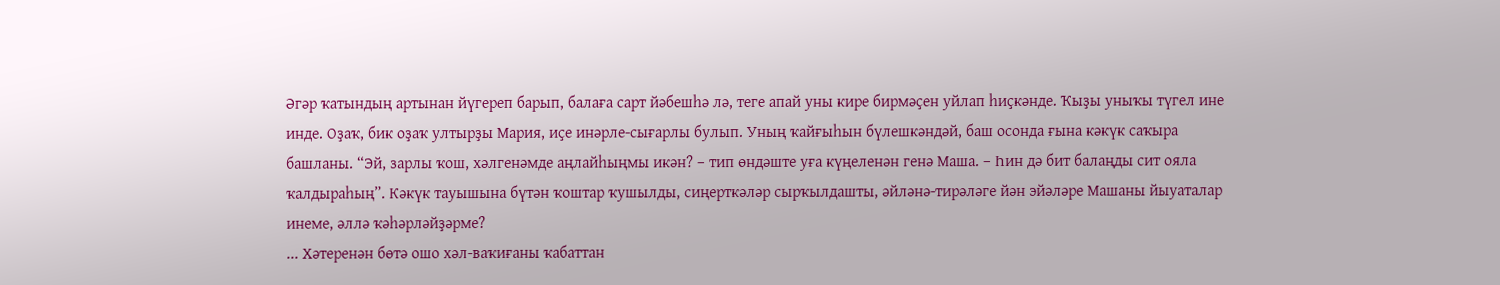Әгәр ҡатындың артынан йүгереп барып, балаға сарт йәбешһә лә, теге апай уны кире бирмәҫен уйлап һиҫкәнде. Ҡыҙы уныҡы түгел ине инде. Оҙаҡ, бик оҙаҡ ултырҙы Мария, иҫе инәрле-сығарлы булып. Уның ҡайғыһын бүлешкәндәй, баш осонда ғына кәкүк саҡыра башланы. “Эй, зарлы ҡош, хәлгенәмде аңлайһыңмы икән? – тип өндәште уға күңеленән генә Маша. – Һин дә бит балаңды сит ояла ҡалдыраһың”. Кәкүк тауышына бүтән ҡоштар ҡушылды, сиңерткәләр сырҡылдашты, әйләнә-тирәләге йән эйәләре Машаны йыуаталар инеме, әллә ҡәһәрләйҙәрме?
... Хәтеренән бөтә ошо хәл-ваҡиғаны ҡабаттан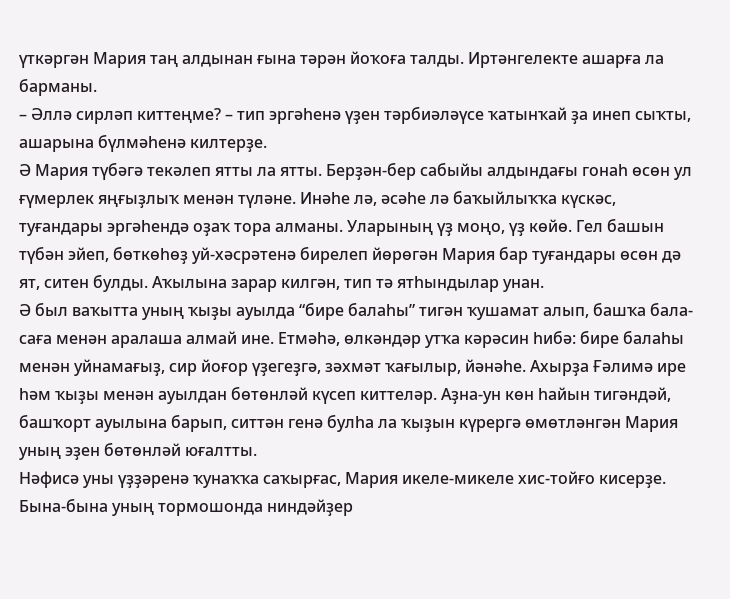үткәргән Мария таң алдынан ғына тәрән йоҡоға талды. Иртәнгелекте ашарға ла барманы.
– Әллә сирләп киттеңме? – тип эргәһенә үҙен тәрбиәләүсе ҡатынҡай ҙа инеп сыҡты, ашарына бүлмәһенә килтерҙе.
Ә Мария түбәгә текәлеп ятты ла ятты. Берҙән-бер сабыйы алдындағы гонаһ өсөн ул ғүмерлек яңғыҙлыҡ менән түләне. Инәһе лә, әсәһе лә баҡыйлыҡҡа күскәс, туғандары эргәһендә оҙаҡ тора алманы. Уларының үҙ моңо, үҙ көйө. Гел башын түбән эйеп, бөткөһөҙ уй-хәсрәтенә бирелеп йөрөгән Мария бар туғандары өсөн дә ят, ситен булды. Аҡылына зарар килгән, тип тә ятһындылар унан.
Ә был ваҡытта уның ҡыҙы ауылда “бире балаһы” тигән ҡушамат алып, башҡа бала-саға менән аралаша алмай ине. Етмәһә, өлкәндәр утҡа кәрәсин һибә: бире балаһы менән уйнамағыҙ, сир йоғор үҙегеҙгә, зәхмәт ҡағылыр, йәнәһе. Ахырҙа Ғәлимә ире һәм ҡыҙы менән ауылдан бөтөнләй күсеп киттеләр. Аҙна-ун көн һайын тигәндәй, башҡорт ауылына барып, ситтән генә булһа ла ҡыҙын күрергә өмөтләнгән Мария уның эҙен бөтөнләй юғалтты.
Нәфисә уны үҙҙәренә ҡунаҡҡа саҡырғас, Мария икеле-микеле хис-тойғо кисерҙе. Бына-бына уның тормошонда ниндәйҙер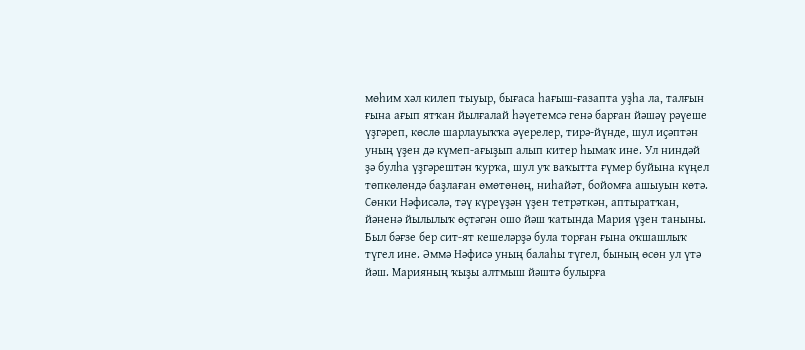мөһим хәл килеп тыуыр, бығаса һағыш-ғазапта уҙһа ла, талғын ғына ағып ятҡан йылғалай һәүетемсә генә барған йәшәү рәүеше үҙгәреп, көслө шарлауыҡҡа әүерелер, тирә-йүнде, шул иҫәптән уның үҙен дә күмеп-ағыҙып алып китер һымаҡ ине. Ул ниндәй ҙә булһа үҙгәрештән ҡурҡа, шул уҡ ваҡытта ғүмер буйына күңел төпкөлөндә баҙлаған өмөтөнөң, ниһайәт, бойомға ашыуын көтә. Сөнки Нәфисәлә, тәү күреүҙән үҙен тетрәткән, аптыратҡан, йәненә йылылыҡ өҫтәгән ошо йәш ҡатында Мария үҙен таныны. Был бәғзе бер сит-ят кешеләрҙә була торған ғына оҡшашлыҡ түгел ине. Әммә Нәфисә уның балаһы түгел, бының өсөн ул үтә йәш. Марияның ҡыҙы алтмыш йәштә булырға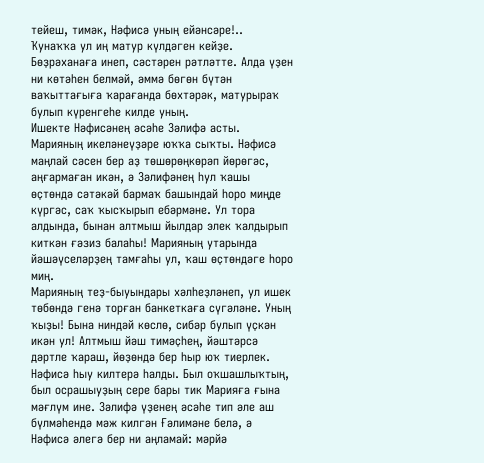тейеш, тимәк, Нәфисә уның ейәнсәре!..
Ҡунаҡҡа ул иң матур күлдәген кейҙе. Бөҙрәханаға инеп, сәстәрен рәтләтте. Алда үҙен ни көтәһен белмәй, әммә бөгөн бүтән ваҡыттағыға ҡарағанда бөхтәрәк, матурыраҡ булып күренгеһе килде уның.
Ишекте Нәфисәнең әсәһе Зәлифә асты. Марияның икеләнеүҙәре юҡҡа сыҡты. Нәфисә маңлай сәсен бер аҙ төшөрөңкөрәп йөрөгәс, аңғармаған икән, ә Зәлифәнең һул ҡашы өҫтөндә сәтәкәй бармаҡ башындай һоро миңде күргәс, саҡ ҡысҡырып ебәрмәне. Ул тора алдында, бынан алтмыш йылдар элек ҡалдырып киткән ғәзиз балаһы! Марияның утарында йәшәүселәрҙең тамғаһы ул, ҡаш өҫтөндәге һоро миң.
Марияның теҙ-быуындары хәлһеҙләнеп, ул ишек төбөндә генә торған банкеткаға сүгәләне. Уның ҡыҙы! Бына ниндәй көслө, сибәр булып үҫкән икән ул! Алтмыш йәш тимәҫһең, йәштәрсә дәртле ҡараш, йөҙөндә бер һыр юҡ тиерлек. Нәфисә һыу килтерә һалды. Был оҡшашлыҡтың, был осрашыуҙың сере бары тик Марияға ғына мәғлүм ине. Зәлифә үҙенең әсәһе тип әле аш бүлмәһендә мәж килгән Ғәлимәне белә, ә Нәфисә әлегә бер ни аңламай: мәрйә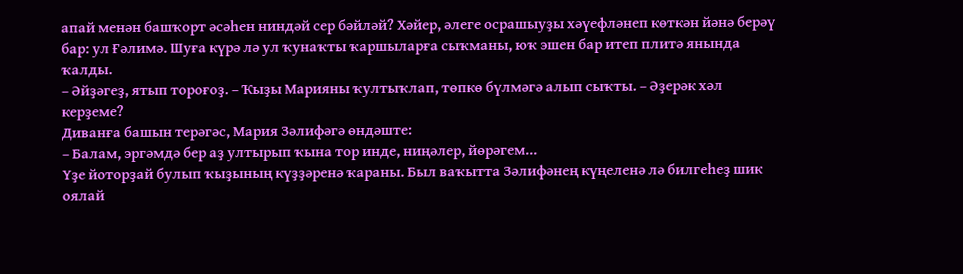апай менән башҡорт әсәһен ниндәй сер бәйләй? Хәйер, әлеге осрашыуҙы хәүефләнеп көткән йәнә берәү бар: ул Ғәлимә. Шуға күрә лә ул ҡунаҡты ҡаршыларға сыҡманы, юҡ эшен бар итеп плитә янында ҡалды.
– Әйҙәгеҙ, ятып тороғоҙ. – Ҡыҙы Марияны ҡултыҡлап, төпкө бүлмәгә алып сыҡты. – Әҙерәк хәл керҙеме?
Диванға башын терәгәс, Мария Зәлифәгә өндәште:
– Балам, эргәмдә бер аҙ ултырып ҡына тор инде, ниңәлер, йөрәгем...
Үҙе йоторҙай булып ҡыҙының күҙҙәренә ҡараны. Был ваҡытта Зәлифәнең күңеленә лә билгеһеҙ шик оялай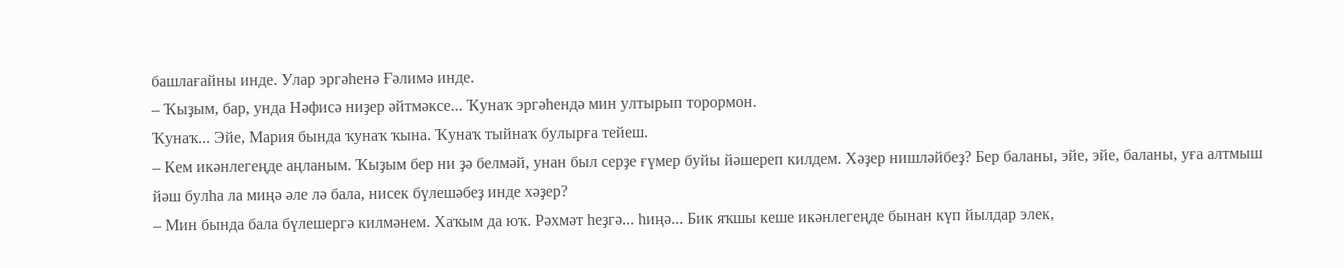башлағайны инде. Улар эргәһенә Ғәлимә инде.
– Ҡыҙым, бар, унда Нәфисә ниҙер әйтмәксе... Ҡунаҡ эргәһендә мин ултырып торормон.
Ҡунаҡ... Эйе, Мария бында ҡунаҡ ҡына. Ҡунаҡ тыйнаҡ булырға тейеш.
– Кем икәнлегеңде аңланым. Ҡыҙым бер ни ҙә белмәй, унан был серҙе ғүмер буйы йәшереп килдем. Хәҙер нишләйбеҙ? Бер баланы, эйе, эйе, баланы, уға алтмыш йәш булһа ла миңә әле лә бала, нисек бүлешәбеҙ инде хәҙер?
– Мин бында бала бүлешергә килмәнем. Хаҡым да юҡ. Рәхмәт һеҙгә... һиңә... Бик яҡшы кеше икәнлегеңде бынан күп йылдар элек,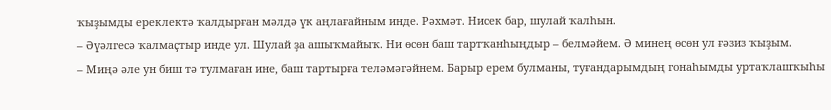ҡыҙымды ереклектә ҡалдырған мәлдә үк аңлағайным инде. Рәхмәт. Нисек бар, шулай ҡалһын.
– Әүәлгесә ҡалмаҫтыр инде ул. Шулай ҙа ашыҡмайыҡ. Ни өсөн баш тартҡанһыңдыр – белмәйем. Ә минең өсөн ул ғәзиз ҡыҙым.
– Миңә әле ун биш тә тулмаған ине, баш тартырға теләмәгәйнем. Барыр ерем булманы, туғандарымдың гонаһымды уртаҡлашҡыһы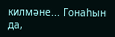килмәне... Гонаһын да,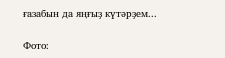ғазабын да яңғыҙ күтәрҙем...

Фото: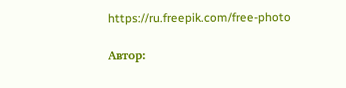https://ru.freepik.com/free-photo

Автор: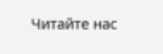Читайте нас